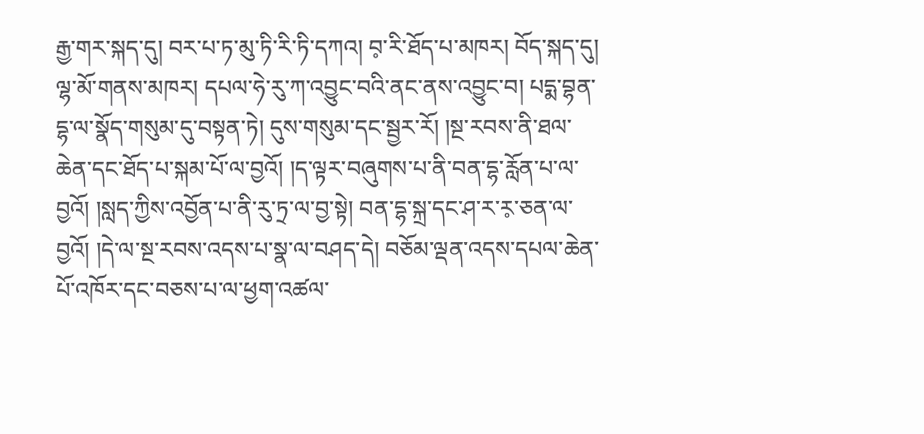རྒྱ་གར་སྐད་དུ། བར་པ་ཏ་མུ་ཏི་རི་ཏི་དཀའ། བ༷་རི་ཐོད་པ་མཁར། བོད་སྐད་དུ། ལྷ་མོ་གནས་མཁར། དཔལ་ཧེ་རུ་ཀ་འབྱུང་བའི་ནང་ནས་འབྱུང་བ། པདྨ་བྷན་དྷ་ལ་སྣོད་གསུམ་དུ་བསྟན་ཏེ། དུས་གསུམ་དང་སྦྱར་རོ། །སྔ་རབས་ནི་ཐལ་ཆེན་དང་ཐོད་པ་སྐམ་པོ་ལ་བྱའོ། །ད་ལྟར་བཞུགས་པ་ནི་བན་དྷ་རློན་པ་ལ་བྱའོ། །སླད་ཀྱིས་འབྱོན་པ་ནི་རུ་ཏྲ་ལ་བྱ་སྟེ། བན་དྷ་སྐྲ་དང་ཤ་ར་ར༷་ཅན་ལ་བྱའོ། །དེ་ལ་སྔ་རབས་འདས་པ་སྣ་ལ་བཤད་དེ། བཅོམ་ལྡན་འདས་དཔལ་ཆེན་པོ་འཁོར་དང་བཅས་པ་ལ་ཕྱག་འཚལ་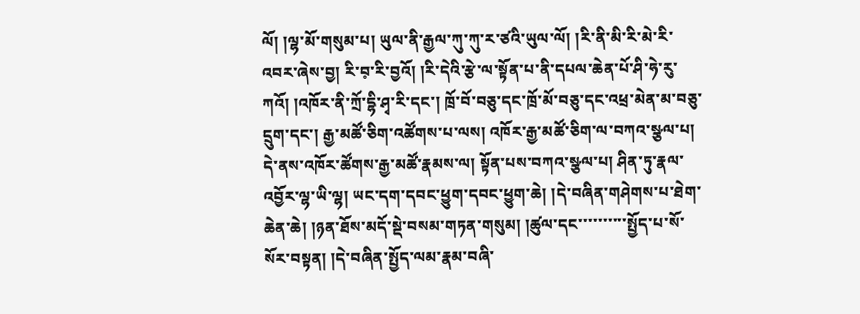ལོ། །ལྷ་མོ་གསུམ་པ། ཡུལ་ནི་རྒྱལ་ཀུ་ཀུ་ར་ཙའི་ཡུལ་ལོ། །རི་ནི་མི་རི་མེ་རི་འབར་ཞེས་བྱ། རི་བ༷་རི་བྱའོ། །རི་དེའི་རྩེ་ལ་སྟོན་པ་ནི་དཔལ་ཆེན་པོ་ཤི་ཧེ་རུ་ཀའོ། །འཁོར་ནི་ཀྲོ་དྷི་ཤྭ་རི་དང་། ཁྲོ་བོ་བཅུ་དང་ཁྲོ་མོ་བཅུ་དང་འཕྲ་མེན་མ་བཅུ་དྲུག་དང་། རྒྱ་མཚོ་ཅིག་འཚོགས་པ་ལས། འཁོར་རྒྱ་མཚོ་ཅིག་ལ་བཀའ་སྩལ་པ། དེ་ནས་འཁོར་ཚོགས་རྒྱ་མཚོ་རྣམས་ལ། སྟོན་པས་བཀའ་སྩལ་པ། ཤིན་ཏུ་རྣལ་འབྱོར་ལྷ་ཡི་ལྷ། ཡང་དག་དབང་ཕྱུག་དབང་ཕྱུག་ཆེ། །དེ་བཞིན་གཤེགས་པ་ཐེག་ཆེན་ཆེ། །ཉན་ཐོས་མདོ་སྡེ་བསམ་གཏན་གསུམ། །ཚུལ་དང་་་་་་་་་་སྤྱོད་པ་སོ་སོར་བསྟན། །དེ་བཞིན་སྤྱོད་ལམ་རྣམ་བཞི་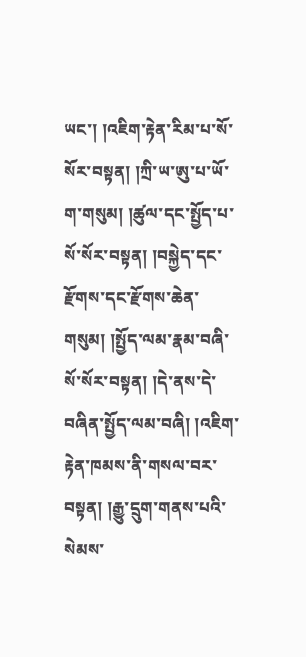ཡང་། །འཇིག་རྟེན་རིམ་པ་སོ་སོར་བསྟན། །ཀྲི་ཡ་ཨུ་པ་ཡོ་ག་གསུམ། །ཚུལ་དང་སྤྱོད་པ་སོ་སོར་བསྟན། །བསྐྱེད་དང་རྫོགས་དང་རྫོགས་ཆེན་གསུམ། །སྤྱོད་ལམ་རྣམ་བཞི་སོ་སོར་བསྟན། །དེ་ནས་དེ་བཞིན་སྤྱོད་ལམ་བཞི། །འཇིག་རྟེན་ཁམས་ནི་གསལ་བར་བསྟན། །རྒྱུ་དྲུག་གནས་པའི་སེམས་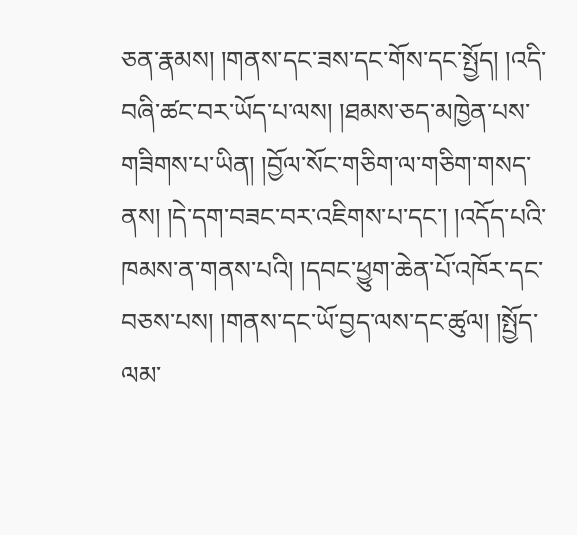ཅན་རྣམས། །གནས་དང་ཟས་དང་གོས་དང་སྤྱོད། །འདི་བཞི་ཚང་བར་ཡོད་པ་ལས། །ཐམས་ཅད་མཁྱེན་པས་གཟིགས་པ་ཡིན། །བྱོལ་སོང་གཅིག་ལ་གཅིག་གསད་ནས། །དེ་དག་བཟང་བར་འཇིགས་པ་དང་། །འདོད་པའི་ཁམས་ན་གནས་པའི། །དབང་ཕྱུག་ཆེན་པོ་འཁོར་དང་བཅས་པས། །གནས་དང་ཡོ་བྱད་ལས་དང་ཚུལ། །སྤྱོད་ལམ་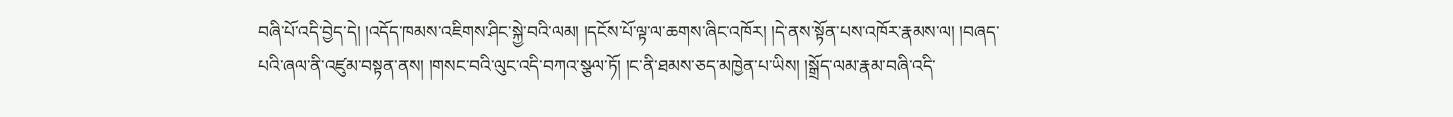བཞི་པོ་འདི་བྱེད་དེ། །འདོད་ཁམས་འཇིགས་ཤིང་སྐྱེ་བའི་ལམ། །དངོས་པོ་ལྟ་ལ་ཆགས་ཞིང་འཁོར། །དེ་ནས་སྟོན་པས་འཁོར་རྣམས་ལ། །བཞད་པའི་ཞལ་ནི་འཛུམ་བསྟན་ནས། །གསང་བའི་ལུང་འདི་བཀའ་སྩལ་ཏོ། །ང་ནི་ཐམས་ཅད་མཁྱེན་པ་ཡིས། །སྒྲོད་ལམ་རྣམ་བཞི་འདི་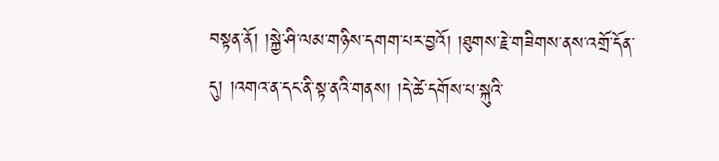བསྟན་ནོ། །སྐྱེ་ཤི་ལམ་གཉིས་དགག་པར་བྱའོ། །ཐུགས་རྗེ་གཟིགས་ནས་འགྲོ་དོན་དུ། །འགའ་ན་དང་ནི་སྟ་ནའི་གནས། །དེ་ཚེ་དགོས་པ་སྐུའི་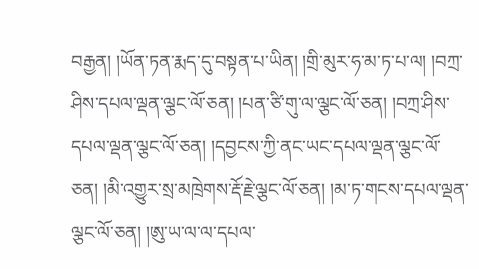བརྒྱན། །ཡོན་ཏན་རྨད་དུ་བསྟན་པ་ཡིན། །གྲི་མུར་ཧ་མ་ཏ་པ་ལ། །བཀྲ་ཤིས་དཔལ་ལྡན་ལྕང་ལོ་ཅན། །པན་ཙི་གུ་ལ་ལྕང་ལོ་ཅན། །བཀྲ་ཤིས་དཔལ་ལྡན་ལྕང་ལོ་ཅན། །དབྱངས་ཀྱི་ནང་ཡང་དཔལ་ལྡན་ལྕང་ལོ་ཅན། །མི་འགྱུར་སྲ་མཁྲེགས་རྡོ་རྗེ་ལྕང་ལོ་ཅན། །མ་ཏ་གངས་དཔལ་ལྡན་ལྕང་ལོ་ཅན། །ཨུ་ཡ་ལ་ལ་དཔལ་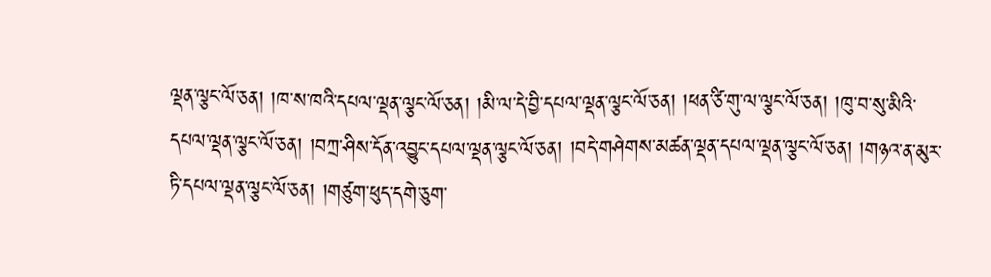ལྡན་ལྕང་ལོ་ཅན། །ཁ་ས་ཁའི་དཔལ་ལྡན་ལྕང་ལོ་ཅན། །མི་ལ་དེ་བྱི་དཔལ་ལྡན་ལྕང་ལོ་ཅན། །ཕན་ཙི་གུ་ལ་ལྕང་ལོ་ཅན། །ཁུ་བ་སུ་མིའི་དཔལ་ལྡན་ལྕང་ལོ་ཅན། །བཀྲ་ཤིས་དོན་འབྱུང་དཔལ་ལྡན་ལྕང་ལོ་ཅན། །བདེ་གཤེགས་མཚན་ལྡན་དཔལ་ལྡན་ལྕང་ལོ་ཅན། །གཉའ་ན་མུར་ཏི་དཔལ་ལྡན་ལྕང་ལོ་ཅན། །གཙུག་ཕུད་དགེ་ཅུག་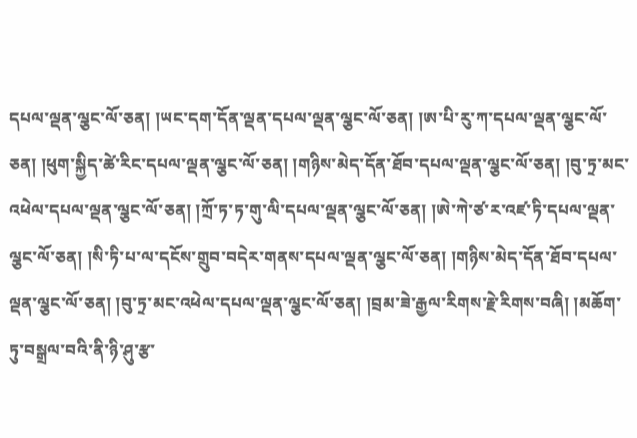དཔལ་ལྡན་ལྕང་ལོ་ཅན། །ཡང་དག་དོན་ལྡན་དཔལ་ལྡན་ལྕང་ལོ་ཅན། །ཨ་པི་རུ་ཀ་དཔལ་ལྡན་ལྕང་ལོ་ཅན། །ཕུག་སྐྱིད་ཚེ་རིང་དཔལ་ལྡན་ལྕང་ལོ་ཅན། །གཉིས་མེད་དོན་ཐོབ་དཔལ་ལྡན་ལྕང་ལོ་ཅན། །བུ་ཏྲ་མང་འཕེལ་དཔལ་ལྡན་ལྕང་ལོ་ཅན། །ཀྲོ་ཏ་ཏ་གུ་ལི་དཔལ་ལྡན་ལྕང་ལོ་ཅན། །ཨེ་ཀེ་ཙ་ར་འཛ་ཏི་དཔལ་ལྡན་ལྕང་ལོ་ཅན། །སི་ཏི་པ་ལ་དངོས་གྲུབ་བདེར་གནས་དཔལ་ལྡན་ལྕང་ལོ་ཅན། །གཉིས་མེད་དོན་ཐོབ་དཔལ་ལྡན་ལྕང་ལོ་ཅན། །བུ་ཏྲ་མང་འཕེལ་དཔལ་ལྡན་ལྕང་ལོ་ཅན། །བྲམ་ཟེ་རྒྱལ་རིགས་རྗེ་རིགས་བཞི། །མཆོག་ཏུ་བསྒྲལ་བའི་ནི་ཉི་ཤུ་རྩ་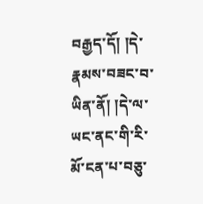བརྒྱད་དོ། །དེ་རྣམས་བཟང་བ་ཡིན་ནོ། །དེ་ལ་ཡང་ནང་གི་རི་མོ་ངན་པ་བཅུ་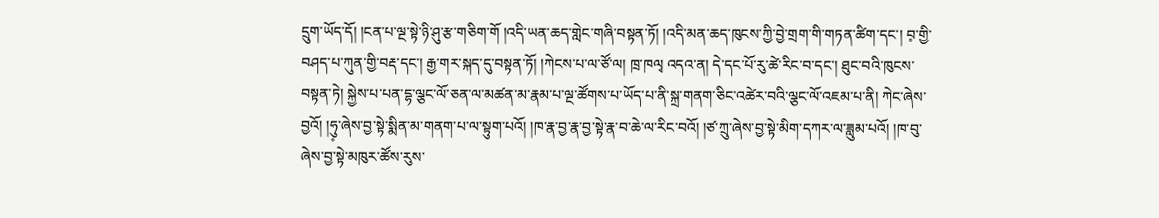དྲུག་ཡོད་དོ། །ངན་པ་ལྔ་སྟེ་ཉི་ཤུ་རྩ་གཅིག་གོ །འདི་ཡན་ཆད་གླེང་གཞི་བསྟན་ཏོ། །འདི་མན་ཆད་ཁུངས་ཀྱི་བྱེ་གྲག་གི་གཏན་ཚིག་དང་། བ༷་གྱི་བཤད་པ་ཀུན་གྱི་བརྡ་དང་། རྒྱ་གར་སྐད་དུ་བསྟན་ཏོ། །ཀེངས་པ་ལ་ཙོ་ལ། ཁྲ་ཁལྭ འདའ་ན། དེ་དང་པོ་རུ་ཚེ་རིང་བ་དང་། ཐུང་བའི་ཁུངས་བསྟན་ཏེ། སྐྱེས་པ་པན་དྷ་ལྕང་ལོ་ཅན་ལ་མཚན་མ་རྣམ་པ་ལྔ་ཚོགས་པ་ཡོད་པ་ནི་སྐྲ་གནག་ཅིང་འཚེར་བའི་ལྕང་ལོ་འཇམ་པ་ནི། ཀེང་ཞེས་བྱའོ། །ཧུ༷་ཞེས་བྱ་སྟེ་སྨིན་མ་གནག་པ་ལ་སྟུག་པའོ། །ཁ་རྣ་བྱ་རྣ་བྱ་སྟེ་རྣ་བ་ཆེ་ལ་རིང་བའོ། །ཙ་ཀྲུ་ཞེས་བྱ་སྟེ་མིག་དཀར་ལ་ཟླུམ་པའོ། །ཁ་བུ་ཞེས་བྱ་སྟེ་མཁུར་ཚོས་རུས་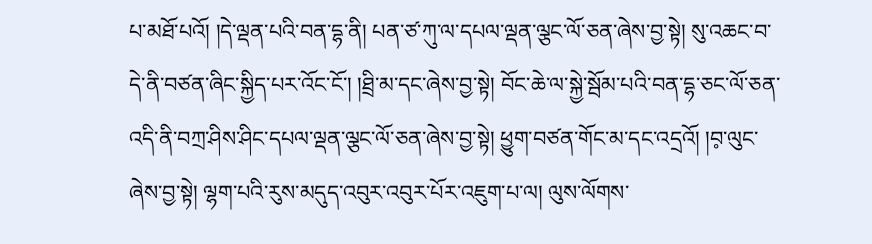པ་མཐོ་པའོ། །དེ་ལྡན་པའི་བན་དྷ་ནི། པན་ཙ་ཀུ་ལ་དཔལ་ལྡན་ལྕང་ལོ་ཅན་ཞེས་བྱ་སྟེ། སུ་འཆང་བ་དེ་ནི་བཙན་ཞིང་སྐྱིད་པར་འོང་ངོ་། །ཐྲི་མ་དང་ཞེས་བྱ་སྟེ། བོང་ཆེ་ལ་སྐྱེ་སྦོམ་པའི་བན་དྷ་ཅང་ལོ་ཅན་འདི་ནི་བཀྲ་ཤིས་ཤིང་དཔལ་ལྡན་ལྕང་ལོ་ཅན་ཞེས་བྱ་སྟེ། ཕྱུག་བཙན་གོང་མ་དང་འདྲའོ། །བ༷་ལུང་ཞེས་བྱ་སྟེ། ལྷག་པའི་རུས་མདུད་འབུར་འབུར་པོར་འཇུག་པ་ལ། ལུས་ལོགས་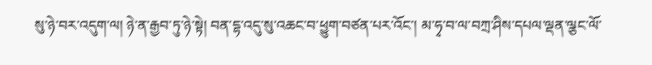སུ་ཉེ་བར་འདུག་ལ། ཉེ་ན་རྒྱབ་ཏུ་ཉེ་སྟེ། བན་དྷ་འདུ་སུ་འཆང་བ་ཕྱུག་བཙན་པར་འོང་། མ་ཧྭ་བ་ལ་བཀྲ་ཤིས་དཔལ་ལྡན་ལྕང་ལོ་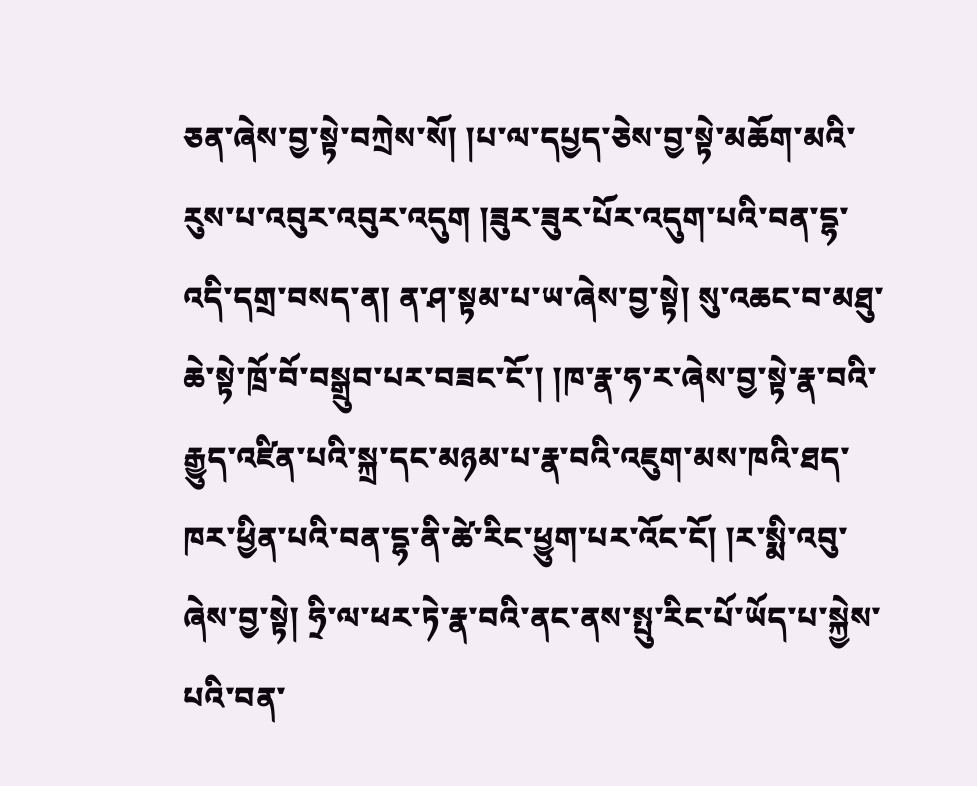ཅན་ཞེས་བྱ་སྟེ་བཀྲེས་སོ། །པ་ལ་དཔྱད་ཅེས་བྱ་སྟེ་མཆོག་མའི་རུས་པ་འབུར་འབུར་འདུག །ཟུར་ཟུར་པོར་འདུག་པའི་བན་དྷ་འདི་དགྲ་བསད་ན། ན་ཤ་སྟམ་པ་ཡ་ཞེས་བྱ་སྟེ། སུ་འཆང་བ་མཐུ་ཆེ་སྟེ་ཁྲོ་བོ་བསྒྲུབ་པར་བཟང་ངོ་། །ཁ་རྣ་ཧ་ར་ཞེས་བྱ་སྟེ་རྣ་བའི་རྒྱུད་འཛིན་པའི་སྐྲ་དང་མཉམ་པ་རྣ་བའི་འཇུག་མས་ཁའི་ཐད་ཁར་ཕྱིན་པའི་བན་དྷ་ནི་ཚེ་རིང་ཕྱུག་པར་འོང་ངོ། །ར་སྨི་འབུ་ཞེས་བྱ་སྟེ། ཧྲི་ལ་ཕར་ཏེ་རྣ་བའི་ནང་ནས་སྤུ་རིང་པོ་ཡོད་པ་སྐྱེས་པའི་བན་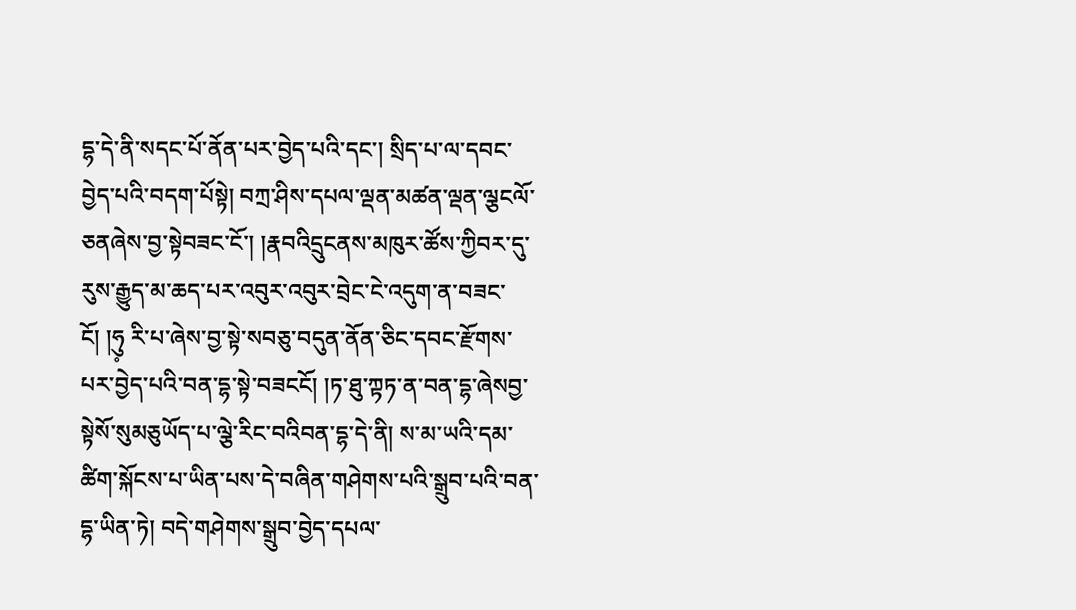དྷ་དེ་ནི་སདང་པོ་ནོན་པར་བྱེད་པའི་དང་། སྲིད་པ་ལ་དབང་བྱེད་པའི་བདག་པོསྟེ། བཀྲ་ཤིས་དཔལ་ལྡན་མཚན་ལྡན་ལྕངལོ་ཅནཞེས་བྱ་སྟེབཟང་ངོ་། །རྣབའིདྲུངནས་མཁུར་ཚོས་ཀྱིབར་དུ་རུས་རྒྱུད་མ་ཆད་པར་འབུར་འབུར་བྲེང་ངེ་འདུག་ན་བཟང་ངོ། །ཧུ༷ རི་པ་ཞེས་བྱ་སྟེ་སབཅུ་བདུན་ནོན་ཅིང་དབང་རྫོགས་པར་བྱེད་པའི་བན་དྷ་སྟེ་བཟངངོ། །ཏ་ཐུ་ཀྟཏ་ན་བན་དྷ་ཞེསབྱ་སྟེསོ་སུམཅུཡོད་པ་ལྕེ་རིང་བའིབན་དྷ་དེ་ནི། ས་མ་ཡའི་དམ་ཚིག་སྐོངས་པ་ཡིན་པས་དེ་བཞིན་གཤེགས་པའི་སྒྲུབ་པའི་བན་དྷ་ཡིན་ཏེ། བདེ་གཤེགས་སྒྲུབ་བྱེད་དཔལ་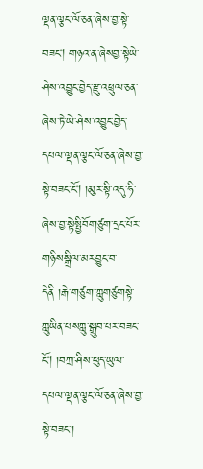ལྡན་ལྕང་ལོ་ཅན་ཞེས་བྱ་སྟེ་བཟང། གཉའ་ན་ཞེསབྱ་སྟེཡེ་ཤེས་འབྱུང་བྱེད་རྫུ་འཕྲུལ་ཅན་ཞེས་ཏེ་ཡེ་ཤེས་འབྱུང་བྱེད་དཔལ་ལྡན་ལྕང་ལོ་ཅན་ཞེས་བྱ་སྟེ་བཟང་ངོ། །མུར་སྟི་འདུ་ཧི་ཞེས་བྱ་སྟེསྤྱིབོགཙུག་དྲང་པོར་གཉིསསྒྲིལ་མརབྱུང་བ་དེནི །རྒེ་གཙུག་ཀླུགཙུགསྟེ་ཀླུཡིན་པསཀླུ་སྒྲུབ་པར་བཟང་ངོ། །བཀྲ་ཤིས་ཕུད་ཡུལ་དཔལ་ལྡན་ལྕང་ལོ་ཅན་ཞེས་བྱ་སྟེ་བཟང་།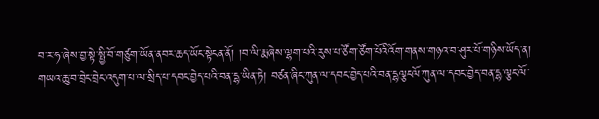བ་ར་ཧ་ཞེས་བྱ་སྟེ་སྤྱི་བོ་གཙུག་ཡོན་ནབར་ཆད་ཡོང་སྟེངན་ནོ། །བ་ལི་རྨ་ཞེས་ལྷག་པའི་རུས་པ་ཙོག་ཙོག་པོའིའོག་གནས་གཉའ་བ་ཤུར་པོ་གཉིས་ཡོད་ན། གཡའ་ཆུ་བ་བྲེང་བྲེང་འདུག་པ་ལ་སྲིད་པ་དབང་བྱེད་པའི་བན་དྷ་ཡིན་ཏེ། བཙན་ཞིང་ཀུན་ལ་དབང་བྱེད་པའི་བན་དྷལྕངལོ་ཀུན་ལ་དབང་བྱེད་བན་དྷ་ལྕང་ལོ་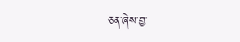ཅན་ཞེས་བྱ་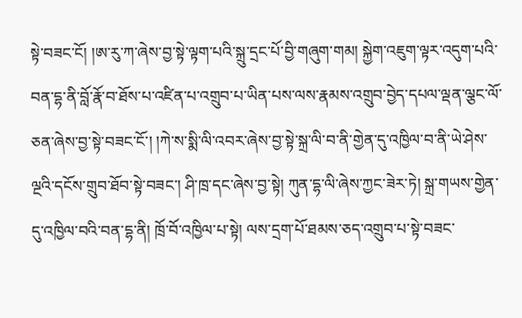སྟེ་བཟང་ངོ། །ཨ་རུ་ཀ་ཞེས་བྱ་སྟེ་ལྟག་པའི་སྐྲུ་དྲང་པོ་བྱི་གཞུག་གམ། སྐྱེག་འཇུག་ལྟར་འདུག་པའི་བན་དྷ་ནི་བློ་རྣོ་བ་ཐོས་པ་འཛིན་པ་འགྲུབ་པ་ཡིན་པས་ལས་རྣམས་འགྲུབ་བྱེད་དཔལ་ལྡན་ལྕང་ལོ་ཅན་ཞེས་བྱ་སྟེ་བཟང་ངོ་། །ཀེ་ས་སྨི་ལི་འབར་ཞེས་བྱ་སྟེ་སྐྲ་ལི་བ་ནི་གྱེན་དུ་འཁྱིལ་བ་ནི་ཡེ་ཤེས་ལྔའི་དངོས་གྲུབ་ཐོབ་སྟེ་བཟང་། ཤི་ཁྲ་དང་ཞེས་བྱ་སྟེ། ཀུན་དྷ་ལི་ཞེས་ཀྱང་ཟེར་ཏེ། སྐྲ་གཡས་གྱེན་དུ་འཁྱིལ་བའི་བན་དྷ་ནི། ཁྲོ་བོ་འཁྱིལ་པ་སྟེ། ལས་དྲག་པོ་ཐམས་ཅད་འགྲུབ་པ་སྟེ་བཟང་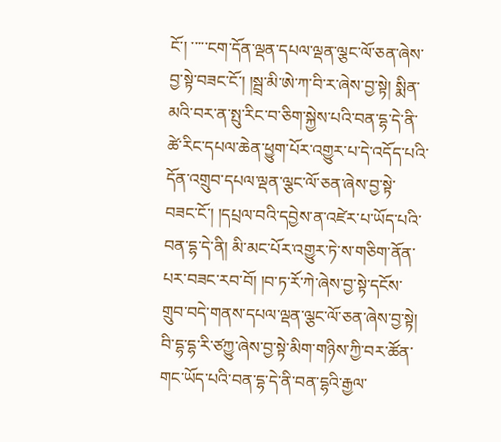ངོ་། ་་་་་ངག་དོན་ལྡན་དཔལ་ལྡན་ལྕང་ལོ་ཅན་ཞེས་བྱ་སྟེ་བཟང་ངོ་། །སྦྲ་མི་ཨེ་ཀ་བི་ར་ཞེས་བྱ་སྟེ། སྨིན་མའི་བར་ན་སྤུ་རིང་བ་ཅིག་སྐྱེས་པའི་བན་དྷ་དེ་ནི་ཚེ་རིང་དཔལ་ཆེན་ཕྱུག་པོར་འགྱུར་པ་དེ་འདོད་པའི་དོན་འགྲུབ་དཔལ་ལྡན་ལྕང་ལོ་ཅན་ཞེས་བྱ་སྟེ་བཟང་ངོ་། །དཔྲལ་བའི་དབྱེས་ན་འཛེར་པ་ཡོད་པའི་བན་དྷ་དེ་ནི། མི་མང་པོར་འགྱུར་ཏེ་ས་གཅིག་ནོན་པར་བཟང་རབ་བོ། །བ་ཏ་རོ་ཀེ་ཞེས་བྱ་སྟེ་དངོས་གྲུབ་བདེ་གནས་དཔལ་ལྡན་ལྕང་ལོ་ཅན་ཞེས་བྱ་སྟེ། བི་དྷ་དྷ་རི་ཙཀྱུ་ཞེས་བྱ་སྟེ་མིག་གཉིས་ཀྱི་བར་ཚོན་གང་ཡོད་པའི་བན་དྷ་དེ་ནི་བན་དྷའི་རྒྱལ་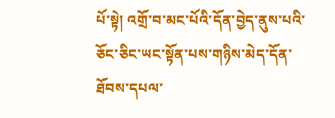པོ་སྟེ། འགྲོ་བ་མང་པོའི་དོན་བྱེད་ནུས་པའི་ཅོང་ཅིང་ཡང་སྟོན་པས་གཉིས་མེད་དོན་ཐོབས་དཔལ་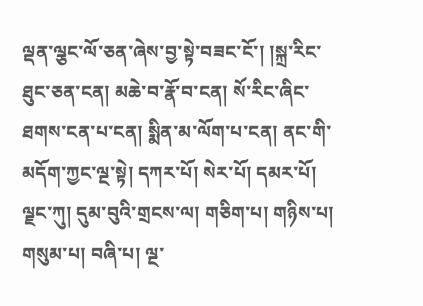ལྡན་ལྕང་ལོ་ཅན་ཞེས་བྱ་སྟེ་བཟང་ངོ་། །སྐྲ་རིང་ཐུང་ཅན་ངན། མཆེ་བ་རྣོ་བ་ངན། སོ་རིང་ཞིང་ཐགས་ངན་པ་ངན། སྨིན་མ་ལོག་པ་ངན། ནང་གི་མདོག་ཀྱང་ལྔ་སྟེ། དཀར་པོ། སེར་པོ། དམར་པོ། ལྗང་ཀུ། དུམ་བུའི་གྲངས་ལ། གཅིག་པ། གཉིས་པ། གསུམ་པ། བཞི་པ། ལྔ་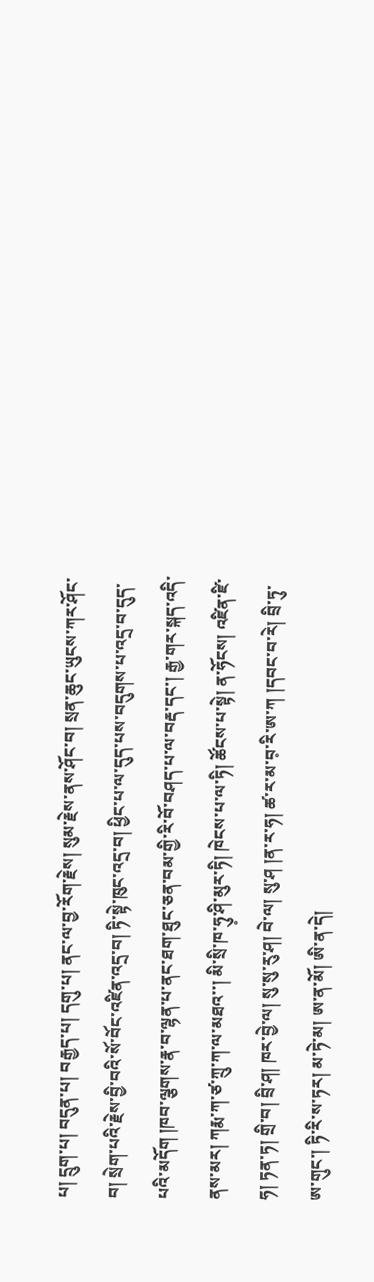པ། དྲུག་པ། བདུན་པ། བརྒྱད་པ། དགུ་པ། ནང་ལ་བྱ་རོག་རྗེས། སུམ་རྗེས་ནས་ཤོང་བ། སྲན་ཆུང་ཡུངས་ཀར་ཤོང་བ། སྲེག་པའི་རྗེས་བྱི་བའི་སོ་བོང་འཛིན་འདྲ་བ། ཏི་སྟེ་ཁུང་འདྲ་བ། ཕྱིང་པ་ལ་དུད་པས་བདུགས་པ་འདྲ་བ་དུད་པའི་མདོག །ཁབ་ལྕགས་རྣ་བ་ལྷན་པ་ནང་ཐག་ཐུང་ཅན་བམ་གྱི་རི་བོ་བཤད་པ་ལ་བརྡ་དང་། རྒྱ་གར་སྐད་འདི་ནས་མར། ཀརྨ་ཀ་ཙ་ཀྲུ་ཀ་ལ་མཐའ་་། མི་སྲི་ཁ་ཧུ༷་ཤི་མུར་ཏི། ཁེངས་པ་ལ་ཏི། ཚོངས་པ་སྟེ། ན་ཧོངས། འཛིན་ཛི་ཧ། ཏན་ཏ། གྲི་བ། བྲི་ཤ། ཁར་བྱེ་ལ། སུ་སུ་རུ་ཤ། བེ་ལ། སུ་ཤ །ན་ར་ཧ། ཚ་ར་མ་བ༷་རི་ཨ་ཀ །དབང་བ་རེ། བྲི་ཏུ་ཨ་གུང་། ཏི་རི་ས་ཏར། མ་ཏེ་མ། ཨ་ན་མོ། ཨི་ན་དེ།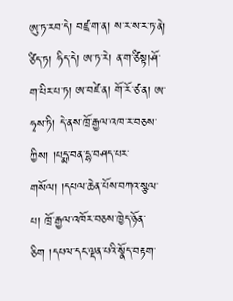ཨུ་ཏ་རབ་དེ། བཛྲ་ག་ན། ས་ར་ས་ར་ཏ་ནེ། ཙིད་ཏ། ཧིད་དེ། ཨ་ཏ་རེ། ན་ག་ཙིསྟ།ཤོ་ག་པིར་པ་ཏ། ཨ་བཛེ་ན། གོ་རོ་ཙ་ན། ཨ་ཧྭས་ཏི། དེ་ནས་ཁྲོ་རྒྱལ་འཁ་ར་བཅས་ཀྱིས། །པདྨ་བན་དྷ་བཤད་པར་གསོལ། །དཔལ་ཆེན་པོས་བཀའ་སྩལ་པ། ཁྲོ་རྒྱལ་འཁོར་བཅས་ཁྱེད་ཉོན་ཅིག །དཔལ་དང་ལྡན་པའི་སྣོད་བརྟག་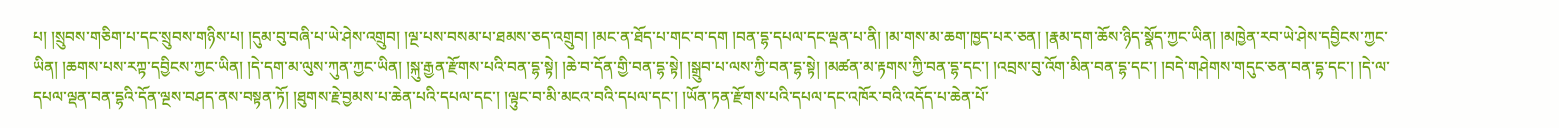པ། །སྲུབས་གཅིག་པ་དང་སྲུབས་གཉིས་པ། །དུམ་བུ་བཞི་པ་ཡེ་ཤེས་འགྲུབ། །ལྔ་པས་བསམ་པ་ཐམས་ཅད་འགྲུབ། །མང་ན་ཐོད་པ་གང་བ་དག །བན་དྷ་དཔལ་དང་ལྡན་པ་ནི། །མ་གས་མ་ཆག་ཁྱད་པར་ཅན། །རྣམ་དག་ཆོས་ཉིད་སྣོད་ཀྱང་ཡིན། །མཁྱེན་རབ་ཡེ་ཤེས་དབྱིངས་ཀྱང་ཡིན། །ཆགས་པས་རཀྟ་དབྱིངས་ཀྱང་ཡིན། །དེ་དག་མ་ལུས་ཀུན་ཀྱང་ཡིན། །སྐུ་རྒྱན་རྫོགས་པའི་བན་དྷ་སྟེ། །ཆེ་བ་དོན་གྱི་བན་དྷ་སྟེ། །སྒྲུབ་པ་ལས་ཀྱི་བན་དྷ་སྟེ། །མཚན་མ་རྟགས་ཀྱི་བན་དྷ་དང་། །འབྲས་བུ་འོག་མིན་བན་དྷ་དང་། །བདེ་གཤེགས་གདུང་ཅན་བན་དྷ་དང་། །དེ་ལ་དཔལ་ལྡན་བན་དྷའི་དོན་ལྔས་བཤད་ནས་བསྟན་ཏོ། །ཐུགས་རྗེ་བྱམས་པ་ཆེན་པའི་དཔལ་དང་། །ལྟུང་བ་མི་མངའ་བའི་དཔལ་དང་། །ཡོན་ཏན་རྫོགས་པའི་དཔལ་དང་འཁོར་བའི་འདོད་པ་ཆེན་པོ་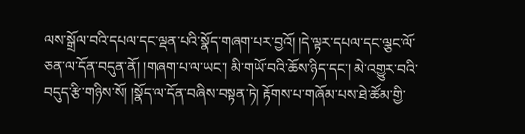ལས་སྒྲོལ་བའི་དཔལ་དང་ལྡན་པའི་སྣོད་གཞག་པར་བྱའོ། །དེ་ལྟར་དཔལ་དང་ལྕང་ལོ་ཅན་ལ་དོན་བདུན་ནོ། །གཞག་པ་ལ་ཡང་། མི་གཡོ་བའི་ཆོས་ཉིད་དང་། མེ་འགྱུར་བའི་བདུད་རྩི་གཉིས་སོ། །སྣོད་ལ་དོན་བཞིས་བསྟན་ཏེ། རྟོགས་པ་གཞོམ་པས་ཐེ་ཚོམ་གྱི་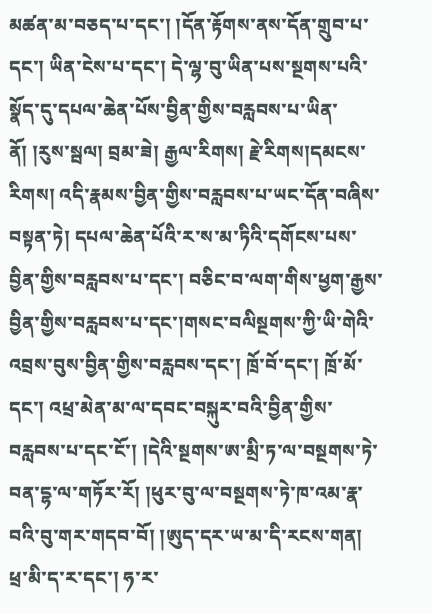མཚན་མ་བཅད་པ་དང་། །དོན་རྟོགས་ནས་དོན་གྲུབ་པ་དང་། ཡིན་ངེས་པ་དང་། དེ་ལྷ་བུ་ཡིན་པས་སྔགས་པའི་སྣོད་དུ་དཔལ་ཆེན་པོས་བྱིན་གྱིས་བརླབས་པ་ཡིན་ནོ། །རུས་སྦལ། བྲམ་ཟེ། རྒྱལ་རིགས། རྗེ་རིགས།དམངས་རིགས། འདི་རྣམས་བྱིན་གྱིས་བརླབས་པ་ཡང་དོན་བཞིས་བསྟན་ཏེ། དཔལ་ཆེན་པོའི་ར་ས་མ་ཏིའི་དགོངས་པས་བྱིན་གྱིས་བརླབས་པ་དང་། བཅིང་བ་ལག་གིས་ཕྱག་རྒྱས་བྱིན་གྱིས་བརླབས་པ་དང་།གསང་བལིསྔགས་ཀྱི་ཡི་གེའི་འབྲས་བུས་བྱིན་གྱིས་བརླབས་དང་། ཁྲོ་བོ་དང་། ཁྲོ་མོ་དང་། འཕྲ་མེན་མ་ལ་དབང་བསྐུར་བའི་བྱིན་གྱིས་བརླབས་པ་དང་ངོ་། །དེའི་སྔགས་ཨ་མྲི་ཏ་ལ་བསྔགས་ཏེ་བན་དྷ་ལ་གཏོར་རོ། །ཕུར་བུ་ལ་བསྔགས་ཏེ་ཁ་འམ་རྣ་བའི་བུ་གར་གདབ་བོ། །ཨུད་དར་ཡ་མ་དི་རངས་གན། ཕྲ་མི་ད་ར་དང་། ཧ་ར་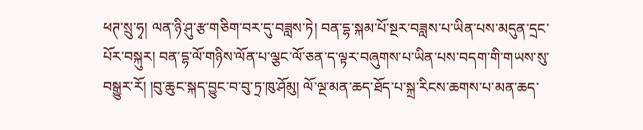ཕཊ་སྲུ་ཧྭ། ལན་ཉི་ཤུ་རྩ་གཅིག་བར་དུ་བཟླས་ཏེ། བན་དྷ་སྐམ་པོ་སྔར་བཟླས་པ་ཡིན་པས་མདུན་དྲང་པོར་བསྐུར། བན་དྷ་ལོ་གཉིས་ལོན་པ་ལྕང་ལོ་ཅན་ད་ལྟར་བཞུགས་པ་ཡིན་པས་བདག་གི་གཡས་སུ་བསྒྱུར་རོ། །བུ་ཆུང་སྐད་བྱུང་བ་བུ་ཏྲ་ཁུ་ཤོམུ། ལོ་ལྔ་མན་ཆད་ཐོད་པ་སྐྲ་རིངས་ཆགས་པ་མན་ཆད་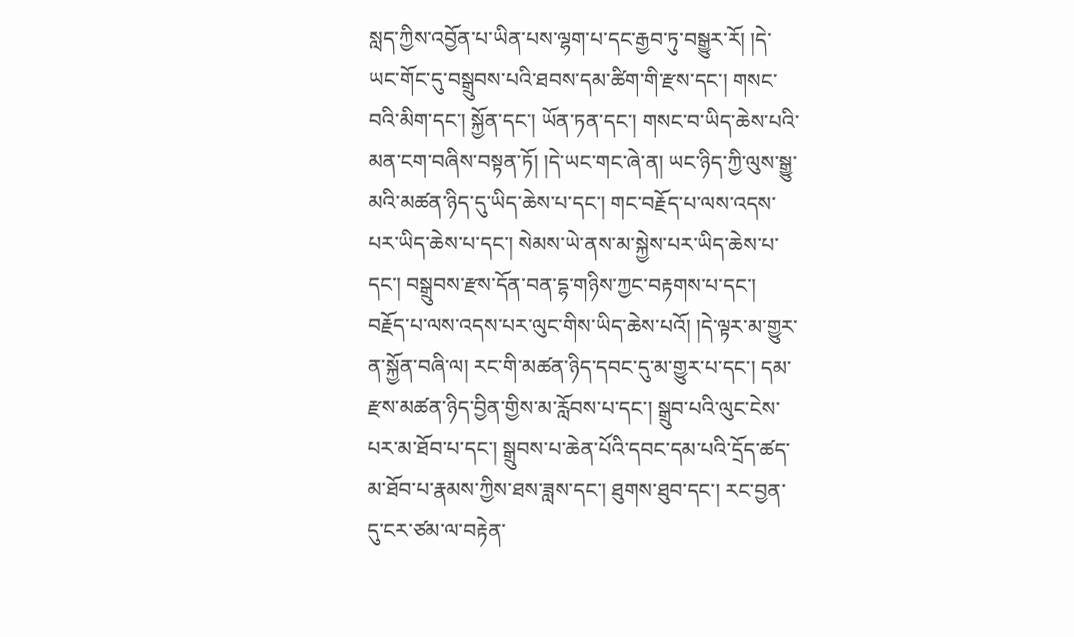སླད་ཀྱིས་འབྱོན་པ་ཡིན་པས་ལྷག་པ་དང་རྒྱབ་ཏུ་བསྒྱུར་རོ། །དེ་ཡང་གོང་དུ་བསྒྲུབས་པའི་ཐབས་དམ་ཚིག་གི་རྫས་དང་། གསང་བའི་མིག་དང་། སྐྱོན་དང་། ཡོན་ཏན་དང་། གསང་བ་ཡིད་ཆེས་པའི་མན་ངག་བཞིས་བསྟན་ཏོ། །དེ་ཡང་གང་ཞེ་ན། ཡང་ཉིད་ཀྱི་ལུས་སྒྱུ་མའི་མཚན་ཉིད་དུ་ཡིད་ཆེས་པ་དང་། གང་བརྗོད་པ་ལས་འདས་པར་ཡིད་ཆེས་པ་དང་། སེམས་ཡེ་ནས་མ་སྐྱེས་པར་ཡིད་ཆེས་པ་དང་། བསྒྲུབས་རྫས་དོན་བན་དྷ་གཉིས་ཀྱང་བརྟགས་པ་དང་། བརྗོད་པ་ལས་འདས་པར་ལུང་གིས་ཡིད་ཆེས་པའོ། །དེ་ལྟར་མ་གྱུར་ན་སྐྱོན་བཞི་ལ། རང་གི་མཚན་ཉིད་དབང་དུ་མ་གྱུར་པ་དང་། དམ་རྫས་མཚན་ཉིད་བྱིན་གྱིས་མ་རློབས་པ་དང་། སྒྲུབ་པའི་ལུང་ངེས་པར་མ་ཐོབ་པ་དང་། སྒྲུབས་པ་ཆེན་པོའི་དབང་དམ་པའི་དྲོད་ཚད་མ་ཐོབ་པ་རྣམས་ཀྱིས་ཐས་ཟླས་དང་། ཐུགས་ཐུབ་དང་། རང་བྱན་དུ་ངར་ཙམ་ལ་བརྟེན་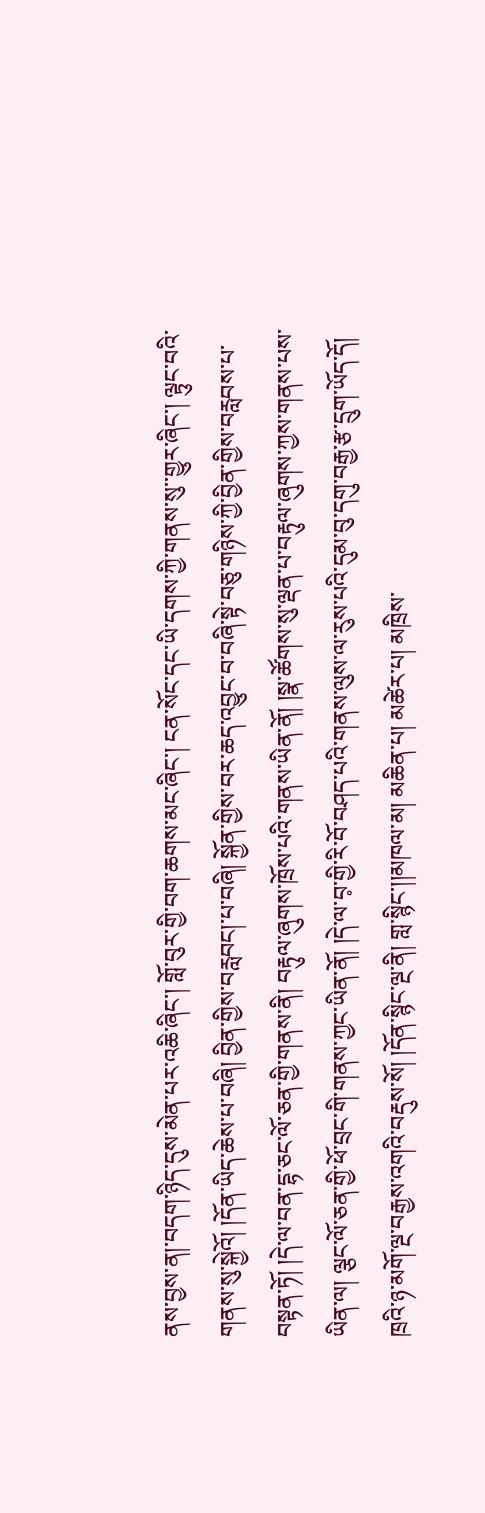ནས་བྱས་ན།་བདག་ཉིད་དུས་མེན་པར་འཆི་ཞིང་། གློ་བུར་གྱི་བག་ཆགས་མང་ཞིང་། ངན་སོང་དང་ཡི་དགས་ཀྱི་གནས་སུ་་གྱུར་ཞིང་། ལྟུང་བའི་གནས་སུ་སྐྱེའོ། །དོན་ཡིད་ཆེས་པ་བཞི། བྱིན་གྱིས་བརླབང།་པ་བཞི། སྐྱོན་གྱིས་བར་ཆད་འབྱུང་བ་བཞི་སྟེ་བཅུ་གཉིས་ཀྱི་བྱིན་གྱིས་བརླབས་པ་བསྟན་ཏོ། །དེ་ལ་བན་དྷ་ཅང་ལོ་ཅན་གྱི་གནས་ནི། བརྟུལ་ཞུགས་ཁྲོས་པའི་གནས་ཡིན་ནོ། །སྣ་ཚོགས་སུ་ལྡན་པ་བརྟུལ་ཞུགས་ཀྱས་གནས་པས་ཡིན་ལ། ལྕང་ལོ་ཅན་གྱི་ཕོ་བྲང་གི་གནས་ཀྱང་ཡིན་ནོ། །དེ་ལ་བ༷་གྱི་རི་བོ་བཤད་པའི་གནས་ལུས་ལ་རུས་པའི་དུམ་བུ་དགུ་བརྒྱ་རྩ་དྲུག་ཡོད་དོ། ཁྲའི་ཉ་མགོ་ལྔ་བརྒྱས་འགའི་བརྡུས་སོ། །དོན་སྙིང་ལྔ་ནི། གླ་སྙིང་།།མཁལ་མ། མཆིན་པ། མཚེར་པ། མཁྲིས་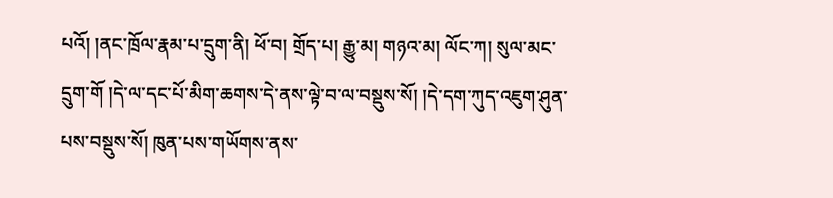པའོ། །ནང་ཁྲོལ་རྣམ་པ་དྲུག་ནི། ཕོ་བ། གྲོད་པ། རྒྱུ་མ། གཉའ་མ། ལོང་ཀ། སུལ་མང་དྲུག་གོ །དེ་ལ་དང་པོ་མིག་ཆགས་དེ་ནས་ལྟེ་བ་ལ་བསྡུས་སོ། །དེ་དག་ཀུད་འཇུག་ཤུན་པས་བསྡུས་སོ། ཁུན་པས་གཡོགས་ནས་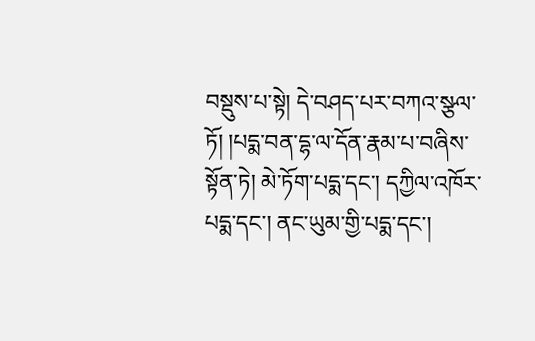བསྡུས་པ་སྟེ། དེ་བཤད་པར་བཀའ་སྩལ་ཏོ། །པདྨ་བན་དྷ་ལ་དོན་རྣམ་པ་བཞིས་སྟོན་ཏེ། མེ་ཏོག་པདྨ་དང་། དཀྱིལ་འཁོར་པདྨ་དང་། ནང་ཡུམ་གྱི་པདྨ་དང་།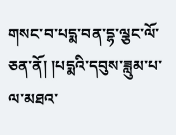གསང་བ་པདྨ་བན་དྷ་ལྕང་ལོ་ཅན་ནོ། །པདྨའི་དབུས་ཟླུམ་པ་ལ་མཐའ་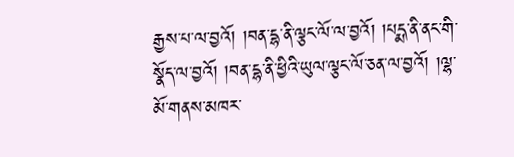རྒྱས་པ་ལ་བྱའོ། །བན་དྷ་ནི་ལྕང་ལོ་ལ་བྱའོ། །པདྨ་ནི་ནང་གི་སྣོད་ལ་བྱའོ། །བན་དྷ་ནི་ཕྱིའི་ཡུལ་ལྕང་ལོ་ཅན་ལ་བྱའོ། །ལྷ་མོ་གནས་མཁར་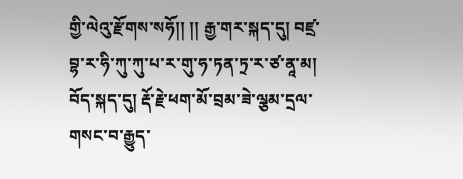གྱི་ལེའུ་རྫོགས་སཧོ།། །། རྒྱ་གར་སྐད་དུ། བཛྲ་བྷ་ར་ཧི་ཀུ་ཀུ་པ་ར་གུ་ཧ་ཏན་ཏྲ་ར་ཙ་ནཱ་མ། བོད་སྐད་དུ། རྡོ་རྗེ་ཕག་མོ་བྲམ་ཟེ་ལྕམ་དྲལ་གསང་བ་རྒྱུད་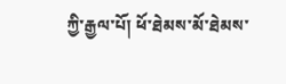ཀྱི་རྒྱལ་པོ། ཕོ་ཐེམས་མོ་ཐེམས་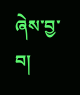ཞེས་བྱ་བ།